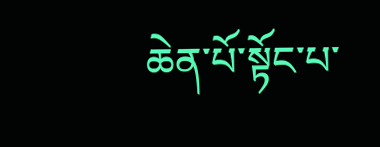ཆེན་པོ་སྟོང་པ་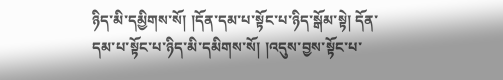ཉིད་མི་དམྱིགས་སོ། །དོན་དམ་པ་སྟོང་པ་ཉིད་སྒོམ་སྟེ། དོན་དམ་པ་སྟོང་པ་ཉིད་མི་དམིགས་སོ། །འདུས་བྱས་སྟོང་པ་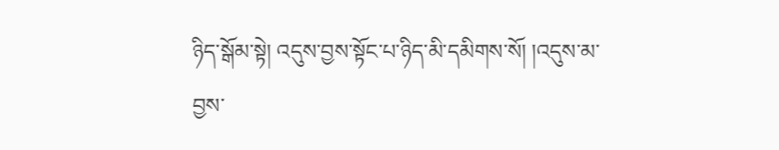ཉིད་སྒོམ་སྟེ། འདུས་བྱས་སྟོང་པ་ཉིད་མི་དམིགས་སོ། །འདུས་མ་བྱས་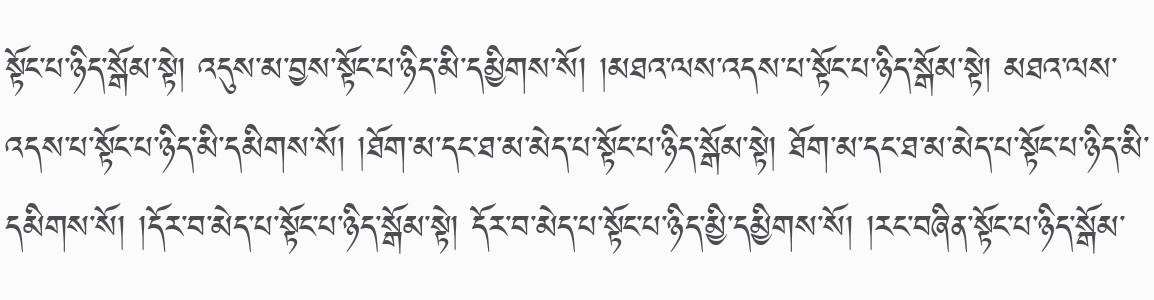སྟོང་པ་ཉིད་སྒོམ་སྟེ། འདུས་མ་བྱས་སྟོང་པ་ཉིད་མི་དམྱིགས་སོ། །མཐའ་ལས་འདས་པ་སྟོང་པ་ཉིད་སྒོམ་སྟེ། མཐའ་ལས་འདས་པ་སྟོང་པ་ཉིད་མི་དམིགས་སོ། །ཐོག་མ་དང་ཐ་མ་མེད་པ་སྟོང་པ་ཉིད་སྒོམ་སྟེ། ཐོག་མ་དང་ཐ་མ་མེད་པ་སྟོང་པ་ཉིད་མི་དམིགས་སོ། །དོར་བ་མེད་པ་སྟོང་པ་ཉིད་སྒོམ་སྟེ། དོར་བ་མེད་པ་སྟོང་པ་ཉིད་མྱི་དམྱིགས་སོ། །རང་བཞིན་སྟོང་པ་ཉིད་སྒོམ་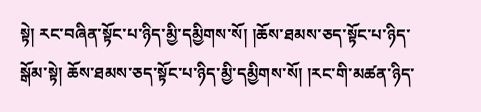སྟེ། རང་བཞིན་སྟོང་པ་ཉིད་མྱི་དམྱིགས་སོ། །ཆོས་ཐམས་ཅད་སྟོང་པ་ཉིད་སྒོམ་སྟེ། ཆོས་ཐམས་ཅད་སྟོང་པ་ཉིད་མྱི་དམྱིགས་སོ། །རང་གི་མཚན་ཉིད་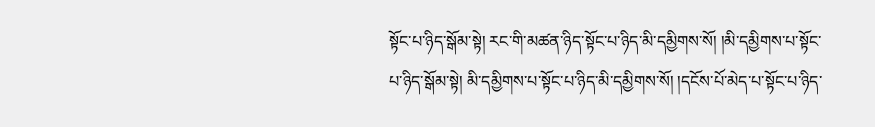སྟོང་པ་ཉིད་སྒོམ་སྟེ། རང་གི་མཚན་ཉིད་སྟོང་པ་ཉིད་མི་དམྱིགས་སོ། །མི་དམྱིགས་པ་སྟོང་པ་ཉིད་སྒོམ་སྟེ། མི་དམྱིགས་པ་སྟོང་པ་ཉིད་མི་དམྱིགས་སོ། །དངོས་པོ་མེད་པ་སྟོང་པ་ཉིད་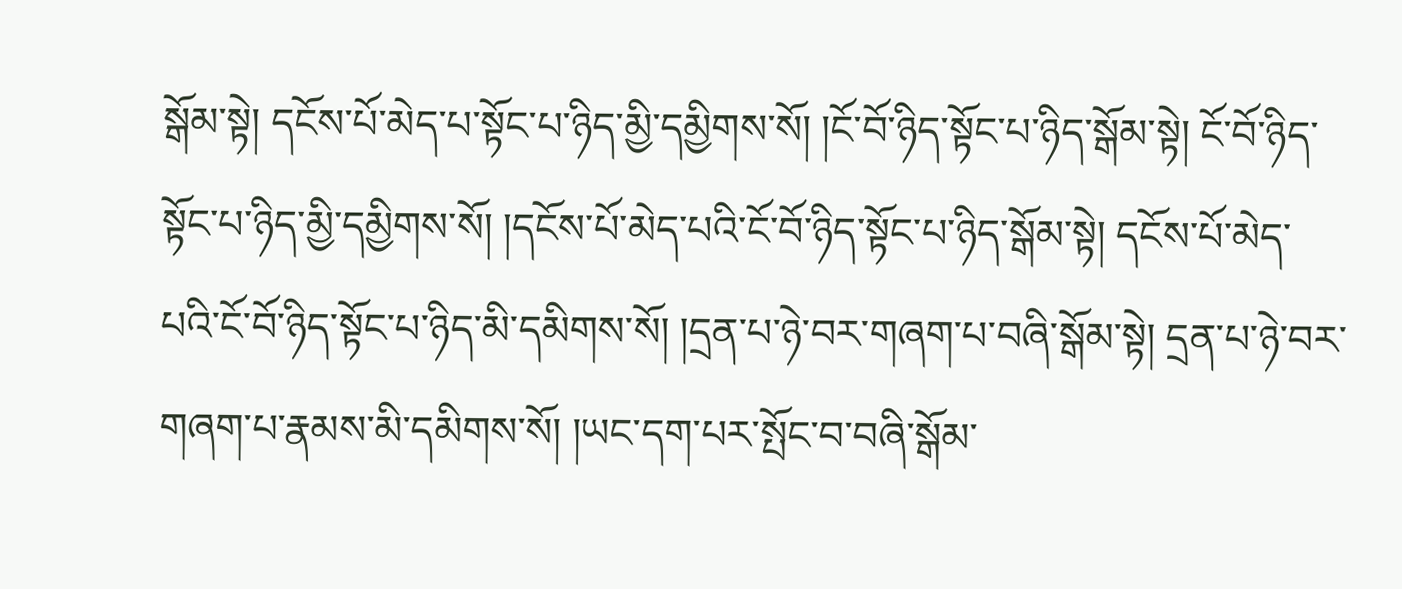སྒོམ་སྟེ། དངོས་པོ་མེད་པ་སྟོང་པ་ཉིད་མྱི་དམྱིགས་སོ། །ངོ་བོ་ཉིད་སྟོང་པ་ཉིད་སྒོམ་སྟེ། ངོ་བོ་ཉིད་སྟོང་པ་ཉིད་མྱི་དམྱིགས་སོ། །དངོས་པོ་མེད་པའི་ངོ་བོ་ཉིད་སྟོང་པ་ཉིད་སྒོམ་སྟེ། དངོས་པོ་མེད་པའི་ངོ་བོ་ཉིད་སྟོང་པ་ཉིད་མི་དམིགས་སོ། །དྲན་པ་ཉེ་བར་གཞག་པ་བཞི་སྒོམ་སྟེ། དྲན་པ་ཉེ་བར་གཞག་པ་རྣམས་མི་དམིགས་སོ། །ཡང་དག་པར་སྤོང་བ་བཞི་སྒོམ་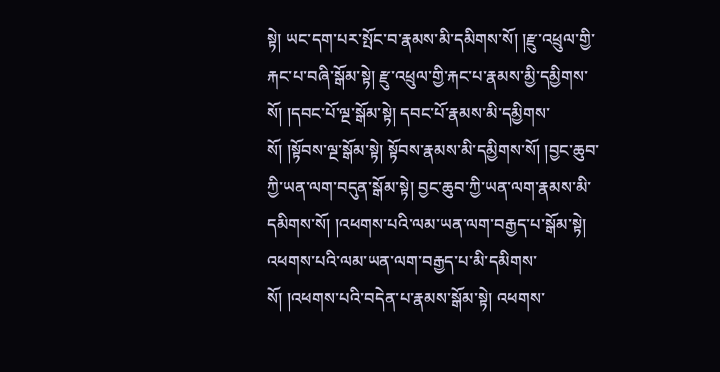སྟེ། ཡང་དག་པར་སྤོང་བ་རྣམས་མི་དམིགས་སོ། །རྫུ་འཕྲུལ་གྱི་རྐང་པ་བཞི་སྒོམ་སྟེ། རྫུ་འཕྲུལ་གྱི་རྐང་པ་རྣམས་མྱི་དམྱིགས་སོ། །དབང་པོ་ལྔ་སྒོམ་སྟེ། དབང་པོ་རྣམས་མི་དམྱིགས་སོ། །སྟོབས་ལྔ་སྒོམ་སྟེ། སྟོབས་རྣམས་མི་དམྱིགས་སོ། །བྱང་ཆུབ་ཀྱི་ཡན་ལག་བདུན་སྒོམ་སྟེ། བྱང་ཆུབ་ཀྱི་ཡན་ལག་རྣམས་མི་དམིགས་སོ། །འཕགས་པའི་ལམ་ཡན་ལག་བརྒྱད་པ་སྒོམ་སྟེ། འཕགས་པའི་ལམ་ཡན་ལག་བརྒྱད་པ་མི་དམིགས་སོ། །འཕགས་པའི་བདེན་པ་རྣམས་སྒོམ་སྟེ། འཕགས་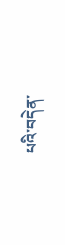པའི་བདེན་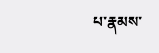པ་རྣམས་